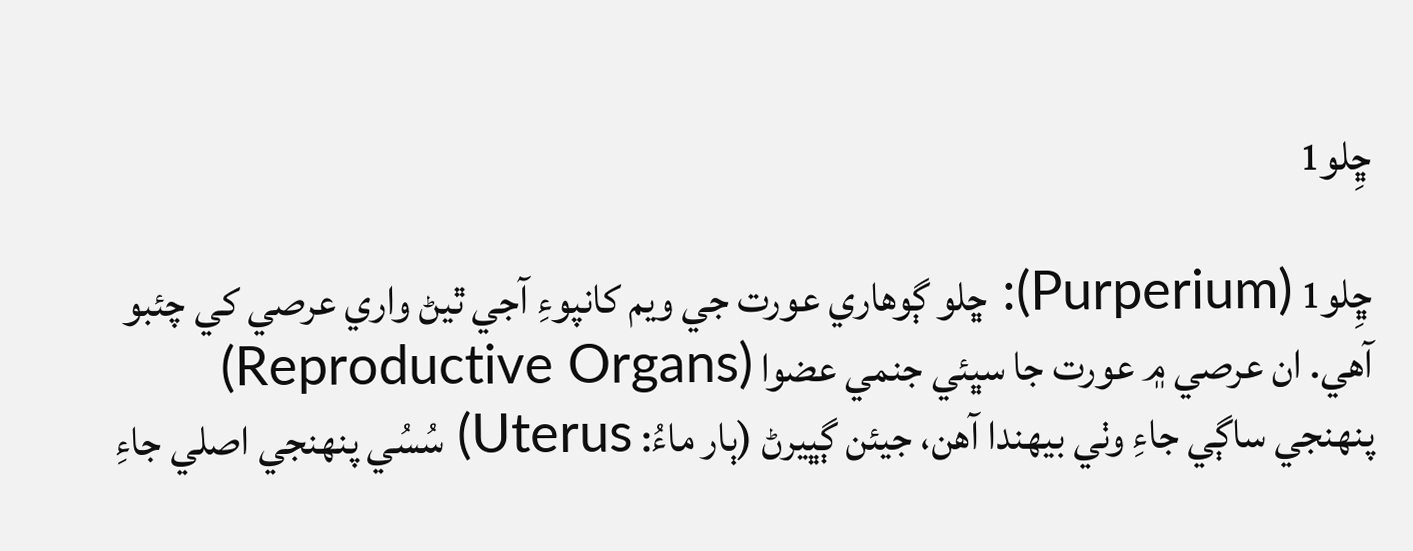ڇِلو1

ڇِلو1 (Purperium): ڇلو ڳوهاري عورت جي ويم کانپوءِ آجي ٿيڻ واري عرصي کي چئبو آهي. ان عرصي ۾ عورت جا سڀئي جنمي عضوا (Reproductive Organs) پنهنجي ساڳي جاءِ وٺي بيهندا آهن، جيئن ڳڀيرڻ (ٻار ماءُ: Uterus) سُسُي پنهنجي اصلي جاءِ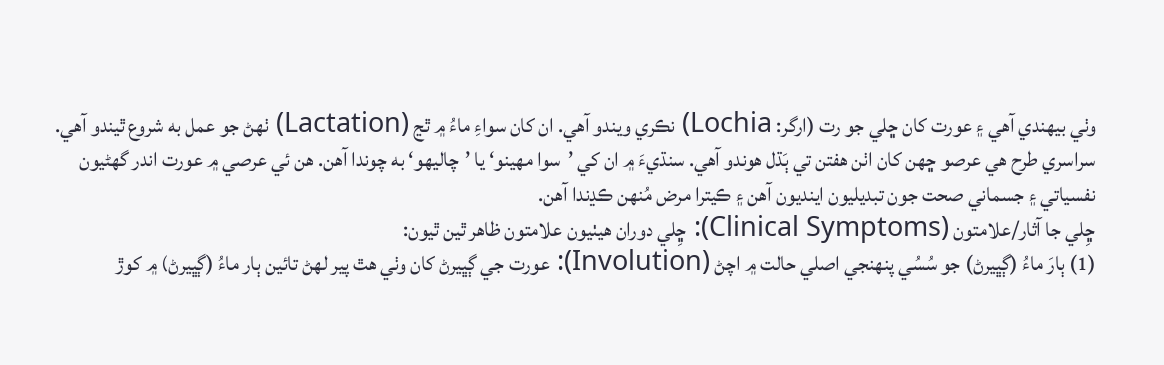وٺي بيهندي آهي ۽ عورت کان ڇلي جو رت (ارگر: Lochia) نڪري ويندو آهي. ان کان سواءِ ماءُ ۾ ٿڃ (Lactation) ٺهڻ جو عمل به شروع ٿيندو آهي. سراسري طرح هي عرصو ڇهن کان اٺن هفتن تي ٻَڌل هوندو آهي. سنڌيءَ ۾ ان کي ’سوا مهينو‘ يا ’چاليهو‘ به چوندا آهن. هن ئي عرصي ۾ عورت اندر گهڻيون نفسياتي ۽ جسماني صحت جون تبديليون اينديون آهن ۽ ڪيترا مرض مُنهن ڪڍندا آهن.
ڇِلي جا آثار/علامتون (Clinical Symptoms): ڇِلي دوران هيٺيون علامتون ظاهر ٿين ٿيون:
(1) ٻارَ ماءُ (ڳڀيرڻ) جو سُسُي پنهنجي اصلي حالت ۾ اچڻ (Involution): عورت جي ڳڀيرڻ کان وٺي هٿ پير لهڻ تائين ٻار ماءُ (ڳڀيرڻ) ۾ کوڙ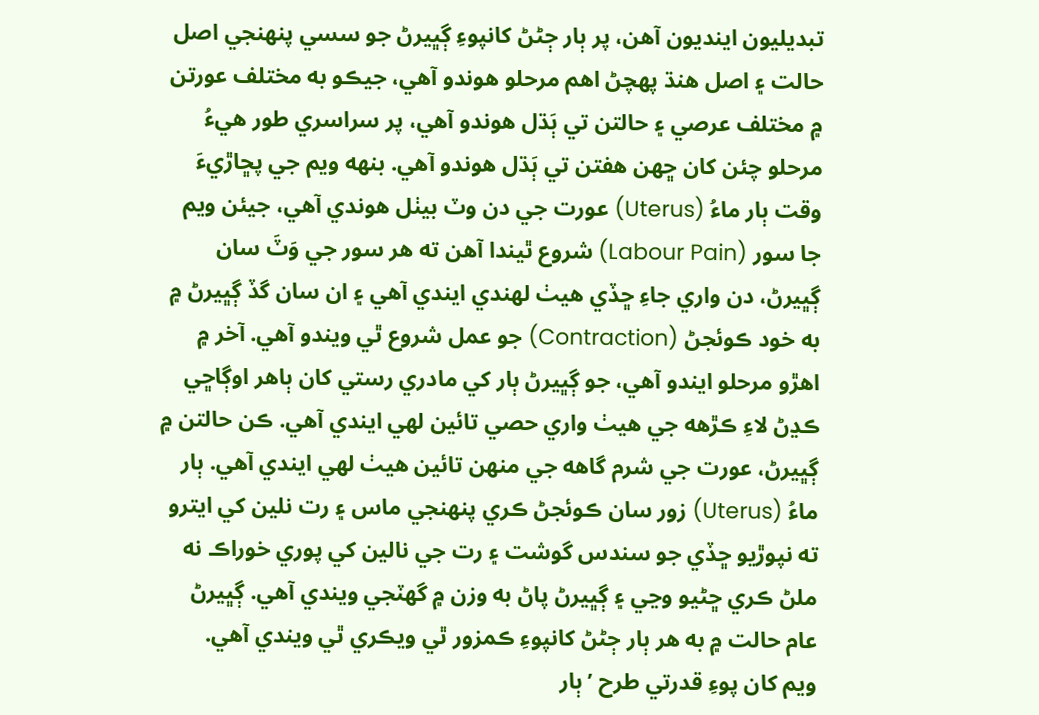تبديليون اينديون آهن، پر ٻار ڄڻڻ کانپوءِ ڳڀيرڻ جو سسي پنهنجي اصل حالت ۽ اصل هنڌ پهچڻ اهم مرحلو هوندو آهي، جيڪو به مختلف عورتن ۾ مختلف عرصي ۽ حالتن تي ٻَڌل هوندو آهي، پر سراسري طور هيءُ مرحلو چئن کان ڇهن هفتن تي ٻَڌل هوندو آهي. بنهه ويم جي پڇاڙيءَ وقت ٻار ماءُ (Uterus) عورت جي دن وٽ بيٺل هوندي آهي، جيئن ويم جا سور (Labour Pain) شروع ٿيندا آهن ته هر سور جي وَٽَ سان ڳڀيرڻ، دن واري جاءِ ڇڏي هيٺ لهندي ايندي آهي ۽ ان سان گڏ ڳڀيرڻ ۾ به خود ڪوئجڻ (Contraction) جو عمل شروع ٿي ويندو آهي. آخر ۾ اهڙو مرحلو ايندو آهي، جو ڳڀيرڻ ٻار کي مادري رستي کان ٻاهر اوڳاڇي ڪڍڻ لاءِ ڪڙهه جي هيٺ واري حصي تائين لهي ايندي آهي. ڪن حالتن ۾ ڳڀيرڻ، عورت جي شرم گاهه جي منهن تائين هيٺ لهي ايندي آهي. ٻار ماءُ (Uterus) زور سان ڪوئجڻ ڪري پنهنجي ماس ۽ رت نلين کي ايترو ته نپوڙيو ڇڏي جو سندس گوشت ۽ رت جي نالين کي پوري خوراڪ نه ملڻ ڪري ڇڻيو وڃي ۽ ڳڀيرڻ پاڻ به وزن ۾ گهٽجي ويندي آهي. ڳڀيرڻ عام حالت ۾ به هر ٻار ڄڻڻ کانپوءِ ڪمزور ٿي ويڪري ٿي ويندي آهي.
ويم کان پوءِ قدرتي طرح ’ٻار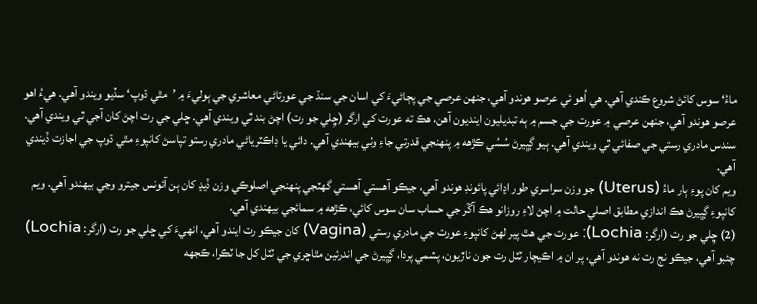ماءُ‘ سوس کائڻ شروع ڪندي آهي. هي اُهو ئي عرصو هوندو آهي، جنهن عرصي جي پڄاڻيءَ کي اسان جي سنڌ جي عورتاڻي معاشري جي ٻوليءَ ۾ ’مٿي ڌوپ‘ سڏيو ويندو آهي. هيءُ اهو عرصو هوندو آهي، جنهن عرصي ۾ عورت جي جسم ۾ ٻه تبديليون اينديون آهن، هڪ ته عورت کي ارگر (ڇِلي جو رت) اچڻ بند ٿي ويندي آهي. ڇلي جي رت اچڻ کان آجي ٿي ويندي آهي. سندس مادري رستي جي صفائي ٿي ويندي آهي. ٻيو ڳڀيرڻ سُسُي ڪڙهه ۾ پنهنجي قدرتي جاءِ وٺي بيهندي آهي. دائي يا ڊاڪٽرياڻي مادري رستو تپاسڻ کانپوءِ مٿي ڌوپ جي اجازت ڏيندي آهي.
ويم کان پوءِ ٻار ماءُ (Uterus) جو وزن سراسري طور اڍائي پائونڊ هوندو آهي، جيڪو آهستي آهستي گهٽجي پنهنجي اصلوڪي وزن ڏيڍ کان ٻن آئونس جيترو وڃي بيهندو آهي. ويم کانپوءِ ڳڀيرڻ هڪ اندازي مطابق اصلي حالت ۾ اچڻ لاءِ روزانو هڪ آڱر جي حساب سان سوس کائي، ڪڙهه ۾ سمائجي بيهندي آهي.
(2) ڇِلي جو رت (ارگر: Lochia): عورت جي هٿ پير لهڻ کانپوءِ عورت جي مادري رستي (Vagina) کان جيڪو رت ايندو آهي، انهيءَ کي ڇلي جو رت (ارگر: Lochia) چئبو آهي، جيڪو نج رت نه هوندو آهي، پر ان ۾ اڪيچار ٽٽل رت جون ناڙيون، پشمي پردا، ڳڀيرڻ جي اندرئين مٿاڇري جي ٽٽل کل جا ٽڪرا، ڪجهه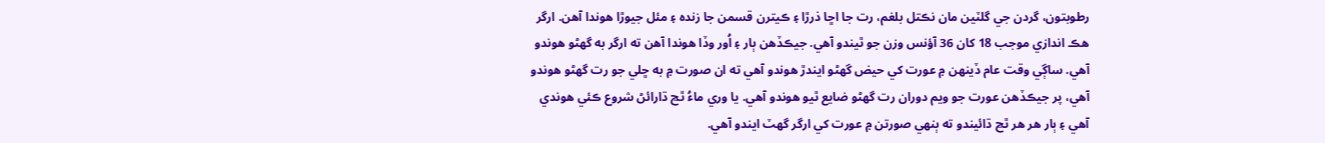رطوبتون، گردن جي گلٽين مان نڪتل بلغم، رت جا اڇا ذرڙا ۽ ڪيترن قسمن جا زنده ۽ مئل جيوڙا هوندا آهن. ارگر هڪ اندازي موجب 18 کان 36 آؤنس وزن جو ٿيندو آهي. جيڪڏهن ٻار ۽ اُور وڏا هوندا آهن ته ارگر به گهڻو هوندو آهي. ساڳي وقت عام ڏينهن ۾ عورت کي حيض گهڻو ايندڙ هوندو آهي ته ان صورت ۾ به ڇلي جو رت گهڻو هوندو آهي، پر جيڪڏهن عورت جو ويم دوران رت گهڻو ضايع ٿيو هوندو آهي. يا وري ماءُ ٿڃ ڌارائڻ شروع ڪئي هوندي آهي ۽ ٻار هر هر ٿڃ ڌائيندو ته ٻنهي صورتن ۾ عورت کي ارگر گهٽ ايندو آهي.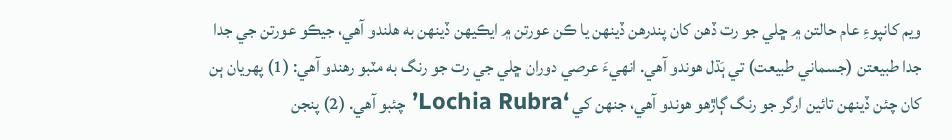ويم کانپوءِ عام حالتن ۾ ڇلي جو رت ڏهن کان پندرهن ڏينهن يا ڪن عورتن ۾ ايڪيهن ڏينهن به هلندو آهي، جيڪو عورتن جي جدا جدا طبيعتن (جسماني طبيعت) تي ٻَڌل هوندو آهي. انهيءَ عرصي دوران ڇلي جي رت جو رنگ به مٽبو رهندو آهي: (1) پهريان ٻن کان چئن ڏينهن تائين ارگر جو رنگ ڳاڙهو هوندو آهي، جنهن کي ‘Lochia Rubra’ چئبو آهي. (2) پنجن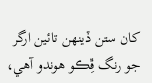کان ستن ڏينهن تائين ارگر جو رنگ ڦِڪو هوندو آهي،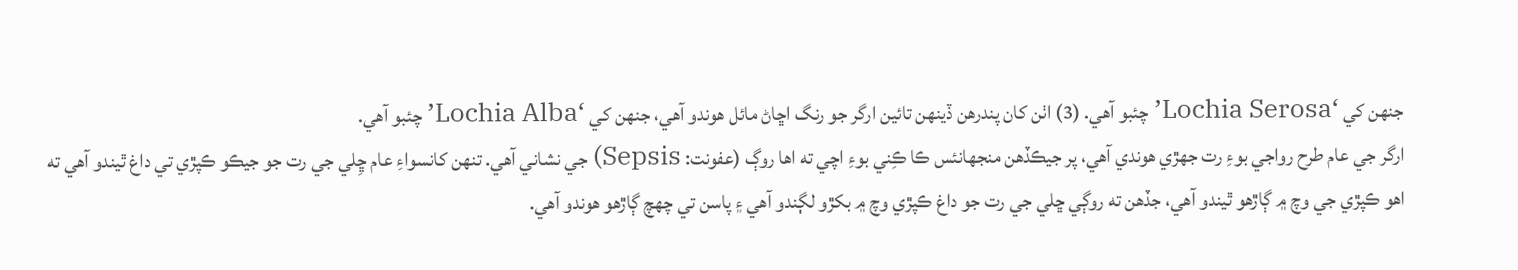جنهن کي ‘Lochia Serosa’ چئبو آهي. (3) اٺن کان پندرهن ڏينهن تائين ارگر جو رنگ اڇاڻ مائل هوندو آهي، جنهن کي ‘Lochia Alba’ چئبو آهي.
ارگر جي عام طرح رواجي بوءِ رت جهڙي هوندي آهي، پر جيڪڏهن منجهانئس ڪا ڪِني بوءِ اچي ته اها روڳ (عفونت: Sepsis) جي نشاني آهي. تنهن کانسواءِ عام ڇِلي جي رت جو جيڪو ڪپڙي تي داغ ٿيندو آهي ته اهو ڪپڙي جي وچ ۾ ڳاڙهو ٿيندو آهي، جڏهن ته روڳي ڇلي جي رت جو داغ ڪپڙي وچ ۾ بکڙو لڳندو آهي ۽ پاسن تي چهچ ڳاڙهو هوندو آهي.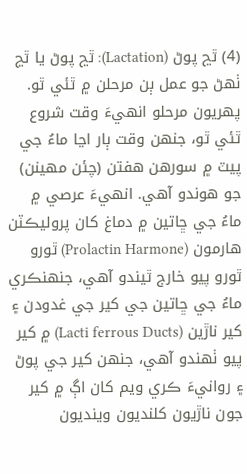(4) ٿڃ پوڻ (Lactation): ٿڃ پوڻ يا ٿڃ ٺهڻ جو عمل ٻن مرحلن ۾ ٿئي ٿو. پهريون مرحلو انهيءَ وقت شروع ٿئي ٿو، جنهن وقت ٻار اڃا ماءُ جي پيٽ ۾ سورهن هفتن (چئن مهينن) جو هوندو آهي. انهيءَ عرصي ۾ ماءُ جي ڇاتين ۾ دماغ کان پروليڪٽن هارمون (Prolactin Harmone) ٿورو ٿورو پيو خارج ٿيندو آهي، جنهنڪري ماءُ جي ڇاتين جي کير جي غدودن ۽ کير ناڙين (Lacti ferrous Ducts) ۾ کير پيو ٺهندو آهي، جنهن کير جي پوڻ ۽ روانيءَ ڪري ويم کان اڳ ۾ کير جون ناڙيون کلنديون وينديون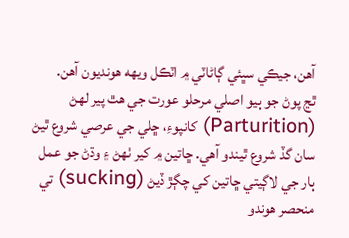آهن، جيڪي سڀئي ڳاڻاٽي ۾ اٽڪل ويهه هونديون آهن.
ٿڃ پوڻ جو ٻيو اصلي مرحلو عورت جي هٿ پير لهڻ (Parturition) کانپوءِ، ڇلي جي عرصي شروع ٿيڻ سان گڏ شروع ٿيندو آهي. ڇاتين ۾ کير ٺهڻ ۽ وڌڻ جو عمل ٻار جي لاڳيتي ڇاتين کي چڳڙ ڏيڻ (sucking) تي منحصر هوندو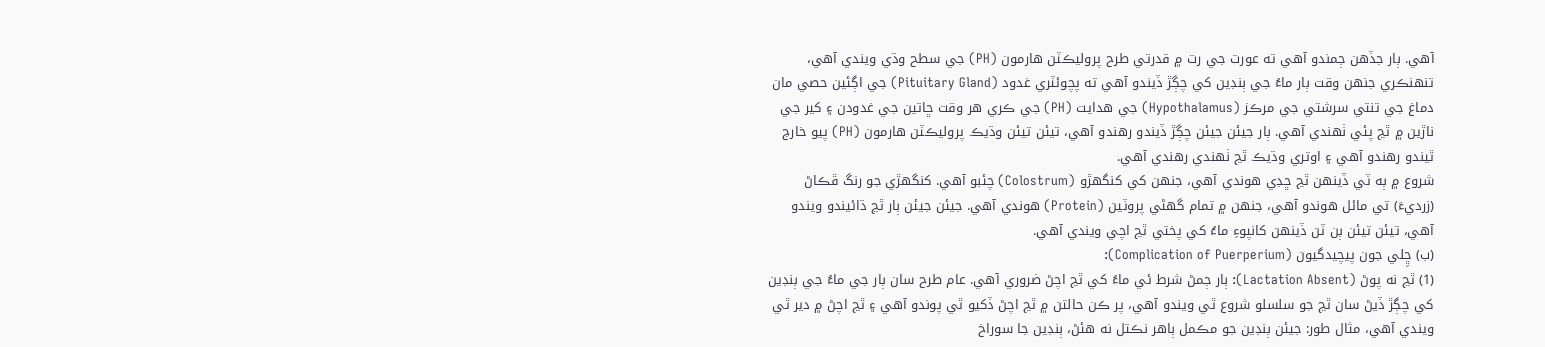آهي. ٻار جڏهن ڄمندو آهي ته عورت جي رت ۾ قدرتي طرح پروليڪٽن هارمون (PH) جي سطح وڌي ويندي آهي، تنهنڪري جنهن وقت ٻار ماءُ جي ٻنڊين کي چڳڙ ڏيندو آهي ته پچوئٽري غدود (Pituitary Gland) جي اڳئين حصي مان دماغ جي تنتي سرشتي جي مرڪز (Hypothalamus) جي هدايت (PH) جي ڪري هر وقت ڇاتين جي غدودن ۽ کير جي ناڙين ۾ ٿڃ پئي ٺهندي آهي. ٻار جيئن جيئن چڳڙ ڏيندو رهندو آهي، تيئن تيئن وڌيڪ پروليڪٽن هارمون (PH) پيو خارج ٿيندو رهندو آهي ۽ اوتري وڌيڪ ٿڃ ٺهندي رهندي آهي.
شروع ۾ ٻه ٽي ڏينهن ٿڃ ڇڊي هوندي آهي، جنهن کي کنگهڙو (Colostrum) چئبو آهي. کنگهڙي جو رنگ ڦڪاڻ (زرديءَ) تي مائل هوندو آهي، جنهن ۾ تمام گهڻي پروٽين (Protein) هوندي آهي. جيئن جيئن ٻار ٿڃ ڌائيندو ويندو آهي، تيئن تيئن ٻن ٽن ڏينهن کانپوءِ ماءُ کي پختي ٿڃ اچي ويندي آهي.
(ب) ڇِلي جون پيچيدگيون (Complication of Puerperium):
(1) ٿڃ نه پوڻ (Lactation Absent): ٻار ڄمڻ شرط ئي ماءُ کي ٿڃ اچڻ ضروري آهي. عام طرح سان ٻار جي ماءُ جي ٻنڊين کي چڳڙ ڏيڻ سان ٿڃ جو سلسلو شروع ٿي ويندو آهي، پر ڪن حالتن ۾ ٿڃ اچڻ ڏکيو ٿي پوندو آهي ۽ ٿڃ اچڻ ۾ دير ٿي ويندي آهي، مثال طور: جيئن ٻنڊين جو مڪمل ٻاهر نڪتل نه هئڻ، ٻنڊين جا سوراخ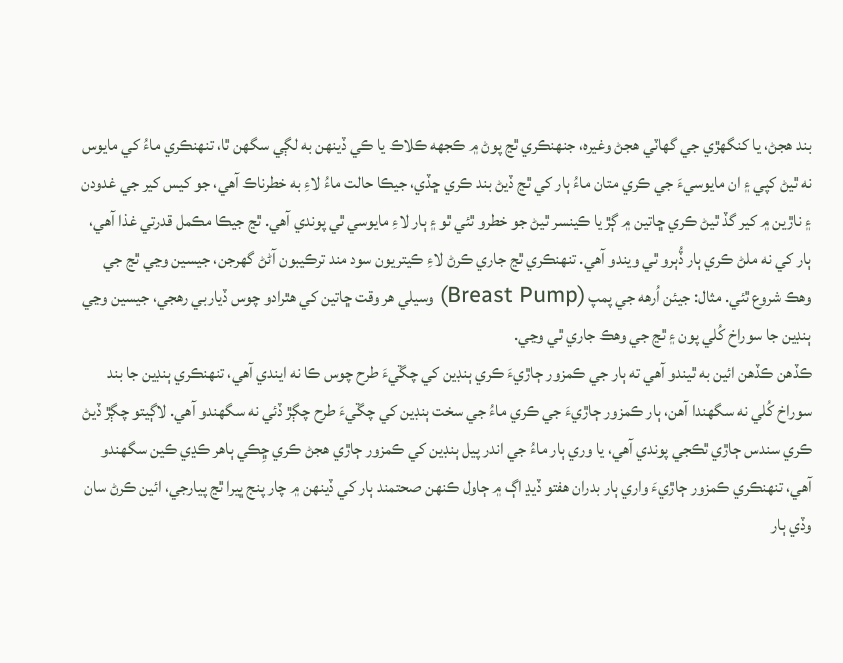بند هجڻ، يا کنگهڙي جي گهاٽي هجڻ وغيره، جنهنڪري ٿڃ پوڻ ۾ ڪجهه ڪلاڪ يا ڪي ڏينهن به لڳي سگهن ٿا، تنهنڪري ماءُ کي مايوس نه ٿيڻ کپي ۽ ان مايوسيءَ جي ڪري متان ماءُ ٻار کي ٿڃ ڏيڻ بند ڪري ڇڏي، جيڪا حالت ماءُ لاءِ به خطرناڪ آهي، جو کيس کير جي غدودن ۽ ناڙين ۾ کير گڏ ٿيڻ ڪري ڇاتين ۾ ڳڙ يا ڪينسر ٿيڻ جو خطرو ٿئي ٿو ۽ ٻار لاءِ مايوسي ٿي پوندي آهي. ٿڃ جيڪا مڪمل قدرتي غذا آهي، ٻار کي نه ملڻ ڪري ٻار ڏُٻرو ٿي ويندو آهي. تنهنڪري ٿڃ جاري ڪرڻ لاءِ ڪيتريون سود مند ترڪيبون آڻڻ گهرجن، جيسين وڃي ٿڃ جي وهڪ شروع ٿئي. مثال: جيئن اُرهه جي پمپ (Breast Pump) وسيلي هر وقت ڇاتين کي هٿرادو چوس ڏياربي رهجي، جيسين وڃي ٻنڊين جا سوراخ کُلي پون ۽ ٿڃ جي وهڪ جاري ٿي وڃي.
ڪڏهن ڪڏهن ائين به ٿيندو آهي ته ٻار جي ڪمزور ڄاڙيءَ ڪري ٻنڊين کي چڱيءَ طرح چوس ڪا نه ايندي آهي، تنهنڪري ٻنڊين جا بند سوراخ کُلي نه سگهندا آهن، ٻار ڪمزور ڄاڙيءَ جي ڪري ماءُ جي سخت ٻنڊين کي چڱيءَ طرح چڳڙ ڏئي نه سگهندو آهي. لاڳيتو چڳڙ ڏيڻ ڪري سندس ڄاڙي ٿڪجي پوندي آهي، يا وري ٻار ماءُ جي اندر پيل ٻنڊين کي ڪمزور ڄاڙي هجڻ ڪري ڇِڪي ٻاهر ڪڍي ڪين سگهندو آهي، تنهنڪري ڪمزور ڄاڙيءَ واري ٻار بدران هفتو ڏيڍ اڳ ۾ ڄاول ڪنهن صحتمند ٻار کي ڏينهن ۾ چار پنج ڀيرا ٿڃ پيارجي، ائين ڪرڻ سان وڏي ٻار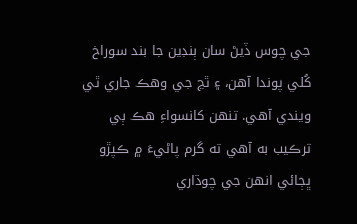جي چوس ڏيڻ سان ٻنڊين جا بند سوراخ کُلي پوندا آهن، ۽ ٿڃ جي وهڪ جاري ٿي ويندي آهي. تنهن کانسواءِ هڪ ٻي ترڪيب به آهي ته گرم پاڻيءَ ۾ ڪپڙو ڀڄائي انهن جي چوڌاري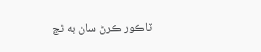ٽاڪور ڪرڻ سان به ٿڃ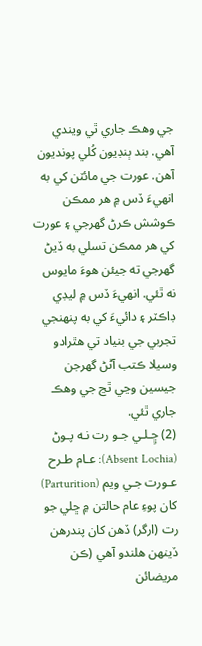جي وهڪ جاري ٿي ويندي آهي. بند ٻنڊيون کُلي پونديون آهن. عورت جي مائٽن کي به انهيءَ ڏس ۾ هر ممڪن ڪوشش ڪرڻ گهرجي ۽ عورت کي هر ممڪن تسلي به ڏيڻ گهرجي ته جيئن هوءَ مايوس نه ٿئي. انهيءَ ڏس ۾ ليڊي ڊاڪٽر ۽ دائيءَ کي به پنهنجي تجربي جي بنياد تي هٿرادو وسيلا ڪتب آڻڻ گهرجن جيسين وڃي ٿڃ جي وهڪ جاري ٿئي.
(2) ڇِـلـي جـو رت نـه پـوڻ (Absent Lochia): عـام طـرح عـورت جـي ويم (Parturition) کان پوءِ عام حالتن ۾ ڇلي جو رت (ارگر) ڏهن کان پندرهن ڏينهن هلندو آهي (ڪن مريضائن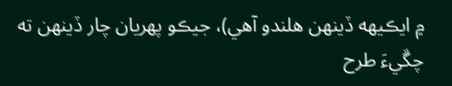۾ ايڪيهه ڏينهن هلندو آهي)، جيڪو پهريان چار ڏينهن ته چڱيءَ طرح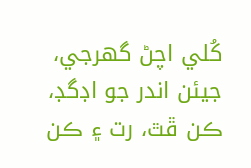کُلي اچڻ گهرجي، جيئن اندر جو اڊگڊ، ڪن ڦٿ، رت ۽ ڪن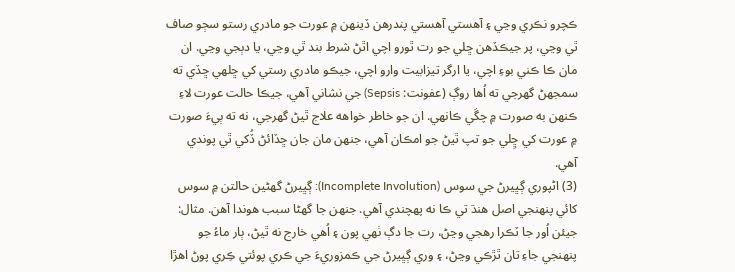ڪچرو نڪري وڃي ۽ آهستي آهستي پندرهن ڏينهن ۾ عورت جو مادري رستو سڄو صاف ٿي وڃي، پر جيڪڏهن ڇلي جو رت ٿورو اچي اٿڻ شرط بند ٿي وڃي، يا دٻجي وڃي. ان مان ڪا ڪني بوءِ اچي، يا ارگر تيزابيت وارو اچي، جيڪو مادري رستي کي ڇلهي ڇڏي ته سمجهڻ گهرجي ته اُها روڳ (عفونت: Sepsis) جي نشاني آهي، جيڪا حالت عورت لاءِ ڪنهن به صورت ۾ چڱي ڪانهي. ان جو خاطر خواهه علاج ٿيڻ گهرجي، نه ته ٻيءَ صورت ۾ عورت کي ڇِلي جو تپ ٿيڻ جو امڪان آهي، جنهن مان جان ڇڏائڻ ڏُکي ٿي پوندي آهي.
(3) اڻپوري ڳڀيرڻ جي سوس (Incomplete Involution): ڳڀيرڻ گهڻين حالتن ۾ سوس کائي پنهنجي اصل هنڌ تي ڪا نه پهچندي آهي. جنهن جا گهڻا سبب هوندا آهن. مثال: جيئن اُور جا ٽڪرا رهجي وڃڻ، رت جا دڳ ٺهي پون ۽ اُهي خارج نه ٿيڻ، ٻار ماءُ جو پنهنجي جاءِ تان ٿڙڪي وڃڻ، ۽ وري ڳڀيرڻ جي ڪمزوريءَ جي ڪري پوئتي ڪِري پوڻ اهڙا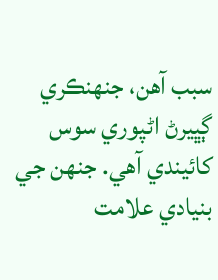سبب آهن، جنهنڪري ڳڀيرڻ اڻپوري سوس کائيندي آهي. جنهن جي بنيادي علامت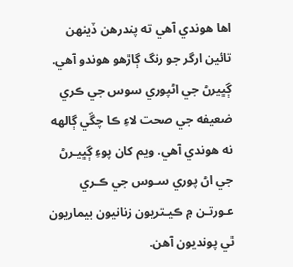اها هوندي آهي ته پندرهن ڏينهن تائين ارگر جو رنگ ڳاڙهو هوندو آهي. ڳڀيرڻ جي اڻپوري سوس جي ڪري ضعيفه جي صحت لاءِ ڪا چڱي ڳالهه نه هوندي آهي. ويم کان پوءِ ڳڀيـرڻ جي اڻ پوري سـوس جي ڪـري عـورتـن ۾ ڪيـتريون زنانيون بيماريون ٿي پونديون آهن.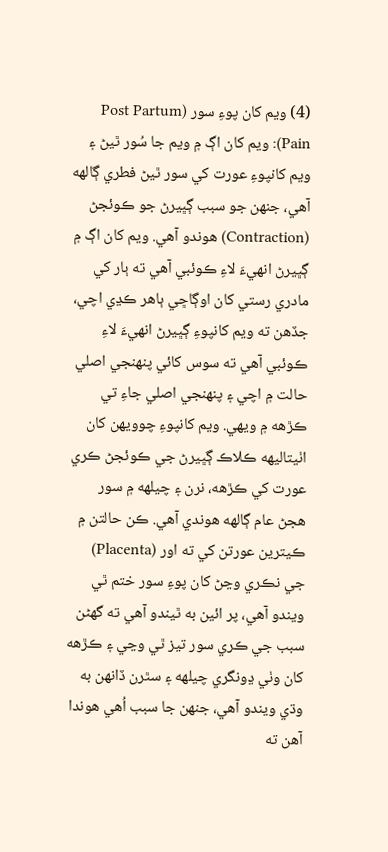(4) ويم کان پوءِ سور (Post Partum Pain): ويم کان اڳ ۾ ويم جا سُور ٿيڻ ۽ ويم کانپوءِ عورت کي سور ٿيڻ فطري ڳالهه آهي، جنهن جو سبب ڳڀيرڻ جو ڪوئجڻ (Contraction) هوندو آهي. ويم کان اڳ ۾ ڳڀيرڻ انهيءَ لاءِ ڪوئبي آهي ته ٻار کي مادري رستي کان اوڳاڇي ٻاهر ڪڍي اچي، جڏهن ته ويم کانپوءِ ڳڀيرڻ انهيءَ لاءِ ڪوئبي آهي ته سوس کائي پنهنجي اصلي حالت ۾ اچي ۽ پنهنجي اصلي جاءِ تي ڪڙهه ۾ ويهي. ويم کانپوءِ چوويهن کان اٺيتاليهه ڪلاڪ ڳڀيرڻ جي ڪوئجڻ ڪري عورت کي ڪڙهه، نرن ۽ چيلهه ۾ سور هجڻ عام ڳالهه هوندي آهي. ڪن حالتن ۾ ڪيترين عورتن کي ته اور (Placenta) جي نڪري وڃڻ کان پوءِ سور ختم ٿي ويندو آهي، پر ائين به ٿيندو آهي ته گهڻن سبب جي ڪري سور تيز ٿي وڃي ۽ ڪڙهه کان وٺي ڍونگري چيلهه ۽ سٿرن ڏانهن به وڌي ويندو آهي، جنهن جا سبب اُهي هوندا آهن ته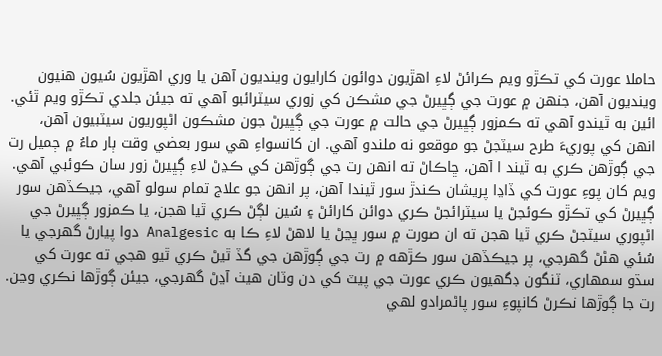حاملا عورت کي تڪڙو ويم ڪرائڻ لاءِ اهڙيون دوائون کارايون وينديون آهن يا وري اهڙيون سُيون هنيون وينديون آهن، جنهن ۾ عورت جي ڳڀيرڻ جي مشڪن کي زوري سيٽرائبو آهي ته جيئن جلدي تڪڙو ويم ٿئي. ائين به ٿيندو آهي ته ڪمزور ڳڀيرڻ جي حالت ۾ عورت جي ڳڀيرڻ جون مشڪون اڻپوريون سيٽبيون آهن، انهن کي پوريءَ طرح سيٽجڻ جو موقعو نه ملندو آهي. ان کانسواءِ هي سور بعضي وقت ٻار ماءُ ۾ ڄميل رت جي ڳوڙهن ڪري به ٿيند ا آهن، ڇاڪاڻ ته انهن رت جي ڳوڙهن کي ڪڍڻ لاءِ ڳڀيرڻ زور سان ڪوئبي آهي.
ويم کان پوءِ عورت کي ڏاڍا پريشان ڪندڙ سور ٿيندا آهن، پر انهن جو علاج تمام سولو آهي، جيڪڏهن سور ڳڀيرڻ کي تڪڙو ڪوئجڻ يا سيٽرائجڻ ڪري دوائن کارائڻ ۽ سُين لڳڻ ڪري ٿيا هجن، يا ڪمزور ڳڀيرڻ جي اڻپوري سيٽجڻ ڪري ٿيا هجن ته ان صورت ۾ سور ڀڃڻ يا لاهڻ لاءِ ڪا به Analgesic دوا پيارڻ گهرجي يا سُئي هڻڻ گهرجي، پر جيڪڏهن سور ڪڙهه ۾ رت جي ڳوڙهن جي گڏ ٿيڻ ڪري ٿيو هجي ته عورت کي سڌو سمهاري، ٽنگون ڊگهيون ڪري عورت جي پيٽ کي دن وٽان هيٺ آڍڻ گهرجي، جيئن ڳوڙها نڪري وڃن. رت جا ڳوڙها نڪرڻ کانپوءِ سور پاڻمرادو لهي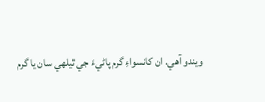ويندو آهي. ان کانسواءِ گرم پاڻيءَ جي ٿيلهي سان يا گرم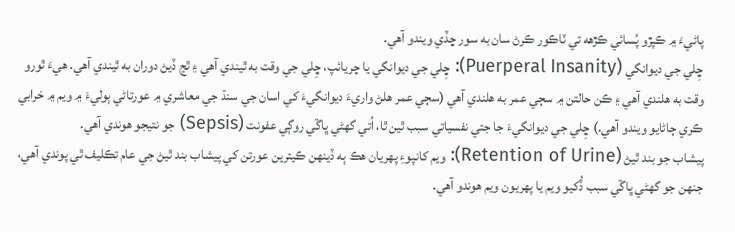پاڻيءَ ۾ ڪپڙو پُسائي ڪڙهه تي ٽاڪور ڪرڻ سان به سور ڇڏي ويندو آهي.
ڇِلي جي ديوانگي (Puerperal Insanity): ڇِلي جي ديوانگي يا چريائپ، ڇِلي جي وقت به ٿيندي آهي ۽ ٿڃ ڏيڻ دوران به ٿيندي آهي. هيءَ ٿورو وقت به هلندي آهي ۽ ڪن حالتن ۾ سڄي عمر به هلندي آهي (سڄي عمر هلڻ واريءَ ديوانگيءَ کي اسان جي سنڌ جي معاشري ۾ عورتاڻي ٻوليءَ ۾ ويم ۾ خرابي ڪري ڄاڻايو ويندو آهي.) ڇِلي جي ديوانگيءَ جا جتي نفسياتي سبب ٿين ٿا، اُتي گهڻي ڀاڱي روڳي عفونت (Sepsis) جو نتيجو هوندي آهي.
پيشاب جو بند ٿيڻ (Retention of Urine): ويم کانپوءِ پهريان هڪ ٻه ڏينهن ڪيترين عورتن کي پيشاب بند ٿيڻ جي عام تڪليف ٿي پوندي آهي، جنهن جو گهڻي ڀاڱي سبب ڏُکيو ويم يا پهريون ويم هوندو آهي.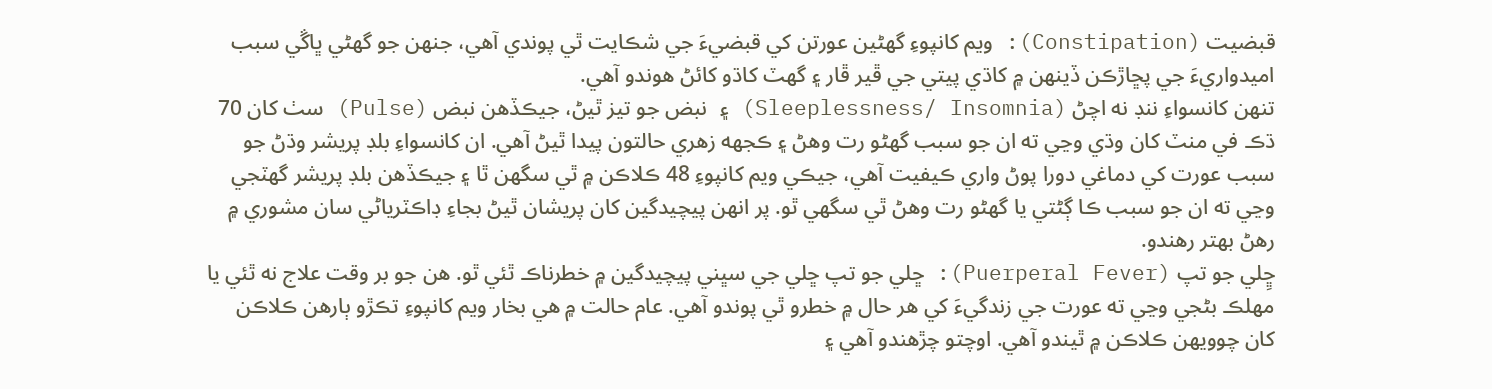قبضيت (Constipation): ويم کانپوءِ گهڻين عورتن کي قبضيءَ جي شڪايت ٿي پوندي آهي، جنهن جو گهڻي ڀاڱي سبب اميدواريءَ جي پڇاڙڪن ڏينهن ۾ کاڌي پيتي جي ڦير ڦار ۽ گهٽ کاڌو کائڻ هوندو آهي.
تنهن کانسواءِ ننڊ نه اچڻ (Sleeplessness/ Insomnia) ۽ نبض جو تيز ٿيڻ، جيڪڏهن نبض (Pulse) سٺ کان 70 ڌڪ في منٽ کان وڌي وڃي ته ان جو سبب گهڻو رت وهڻ ۽ ڪجهه زهري حالتون پيدا ٿيڻ آهي. ان کانسواءِ بلڊ پريشر وڌڻ جو سبب عورت کي دماغي دورا پوڻ واري ڪيفيت آهي، جيڪي ويم کانپوءِ 48 ڪلاڪن ۾ ٿي سگهن ٿا ۽ جيڪڏهن بلڊ پريشر گهٽجي وڃي ته ان جو سبب ڪا ڳڻتي يا گهڻو رت وهڻ ٿي سگهي ٿو. پر انهن پيچيدگين کان پريشان ٿيڻ بجاءِ ڊاڪٽرياڻي سان مشوري ۾ رهڻ بهتر رهندو.
ڇِلي جو تپ (Puerperal Fever): ڇلي جو تپ ڇلي جي سڀني پيچيدگين ۾ خطرناڪ ٿئي ٿو. هن جو بر وقت علاج نه ٿئي يا مهلڪ بڻجي وڃي ته عورت جي زندگيءَ کي هر حال ۾ خطرو ٿي پوندو آهي. عام حالت ۾ هي بخار ويم کانپوءِ تڪڙو ٻارهن ڪلاڪن کان چوويهن ڪلاڪن ۾ ٿيندو آهي. اوچتو چڙهندو آهي ۽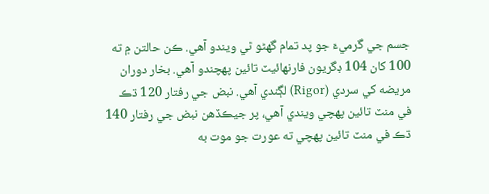جسم جي گرميءَ جو پد تمام گهڻو ٿي ويندو آهي. ڪن حالتن ۾ ته 100 کان 104 ڊگريون فارنهائيٽ تائين پهچندو آهي. بخار دوران مريضه کي سردي (Rigor) لڳندي آهي. نبض جي رفتار 120 ڌڪ في منٽ تائين پهچي ويندي آهي، پر جيڪڏهن نبض جي رفتار 140 ڌڪ في منٽ تائين پهچي ته عورت جو موت به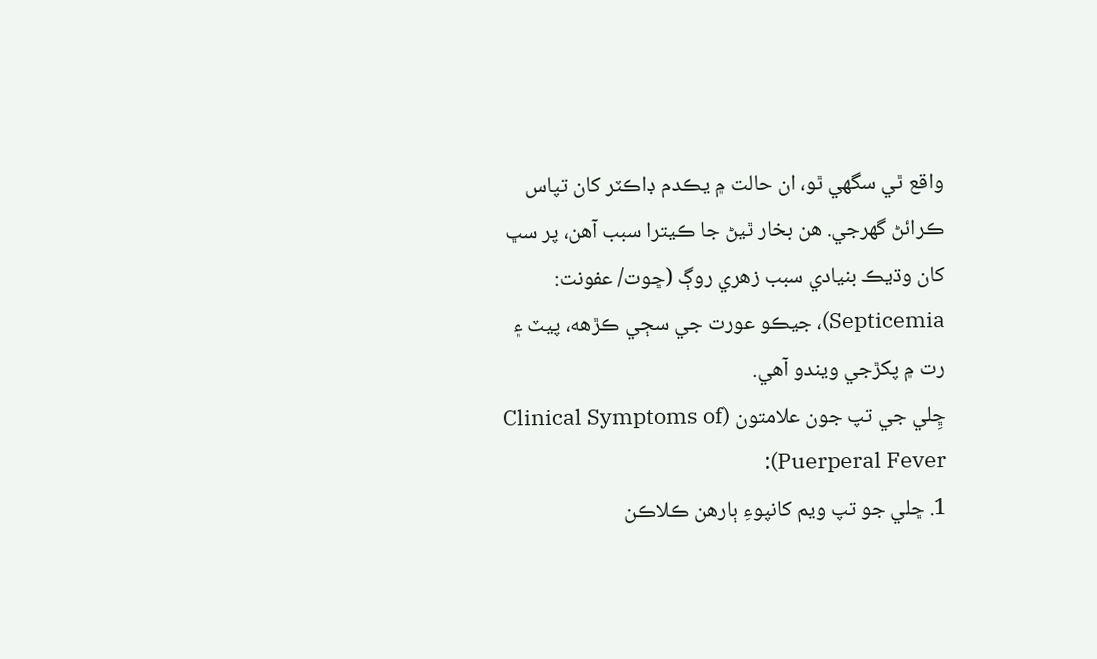واقع ٿي سگهي ٿو، ان حالت ۾ يڪدم ڊاڪٽر کان تپاس ڪرائڻ گهرجي. هن بخار ٿيڻ جا ڪيترا سبب آهن، پر سڀ کان وڌيڪ بنيادي سبب زهري روڳ (ڇوت/ عفونت: Septicemia)، جيڪو عورت جي سڄي ڪڙهه، پيٽ ۽ رت ۾ پکڙجي ويندو آهي.
ڇِلي جي تپ جون علامتون (Clinical Symptoms of Puerperal Fever):
1. ڇلي جو تپ ويم کانپوءِ ٻارهن ڪلاڪن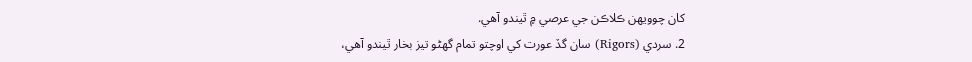کان چوويهن ڪلاڪن جي عرصي ۾ ٿيندو آهي.
2. سردي (Rigors) سان گڏ عورت کي اوچتو تمام گهڻو تيز بخار ٿيندو آهي،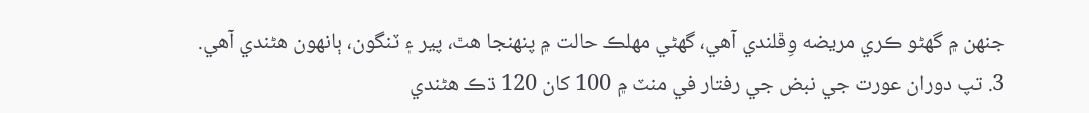جنهن ۾ گهڻو ڪري مريضه وِڦلندي آهي، گهڻي مهلڪ حالت ۾ پنهنجا هٿ، پير ۽ ٽنگون، ٻانهون هڻندي آهي.
3. تپ دوران عورت جي نبض جي رفتار في منٽ ۾ 100 کان 120 ڌڪ هڻندي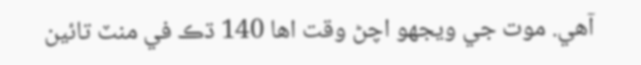آهي. موت جي ويجهو اچڻ وقت اها 140 ڌڪ في منٽ تائين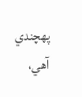پهچندي آهي،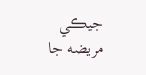جيڪي مريضه جا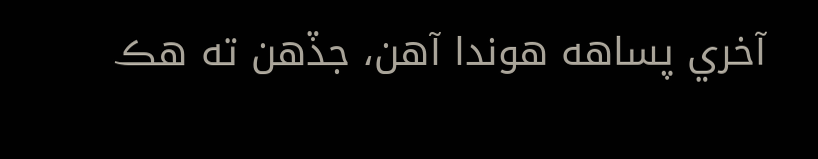آخري پساهه هوندا آهن، جڏهن ته هڪ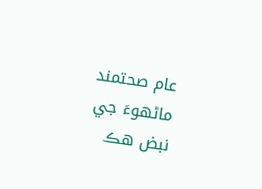عام صحتمند ماڻهوءَ جي نبض هڪ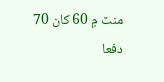منٽ ۾ 60 کان 70 دفعا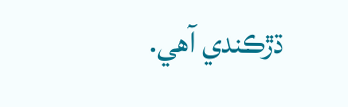ڌڙڪندي آهي.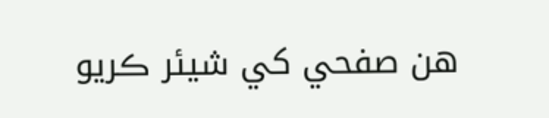هن صفحي کي شيئر ڪريو